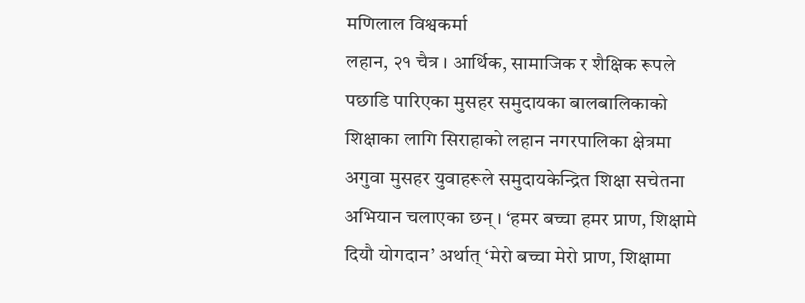मणिलाल विश्वकर्मा
लहान, २१ चैत्र । आर्थिक, सामाजिक र शैक्षिक रूपले पछाडि पारिएका मुसहर समुदायका बालबालिकाको शिक्षाका लागि सिराहाको लहान नगरपालिका क्षेत्रमा अगुवा मुसहर युवाहरूले समुदायकेन्द्रित शिक्षा सचेतना अभियान चलाएका छन् । ‘हमर बच्चा हमर प्राण, शिक्षामे दियौ योगदान’ अर्थात् ‘मेरो बच्चा मेरो प्राण, शिक्षामा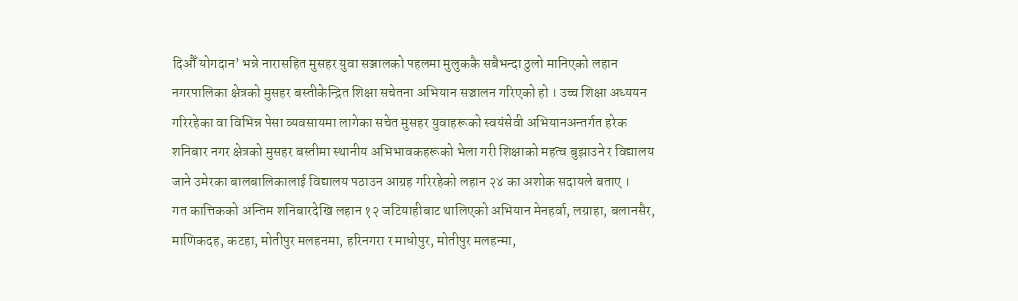दिऔँ योगदान’ भन्ने नारासहित मुसहर युवा सञ्जालको पहलमा मुलुककै सबैभन्दा ठुलो मानिएको लहान नगरपालिका क्षेत्रको मुसहर बस्तीकेन्द्रित शिक्षा सचेतना अभियान सञ्चालन गरिएको हो । उच्च शिक्षा अध्ययन गरिरहेका वा विभिन्न पेसा व्यवसायमा लागेका सचेत मुसहर युवाहरूको स्वयंसेवी अभियानअन्तर्गत हरेक शनिबार नगर क्षेत्रको मुसहर बस्तीमा स्थानीय अभिभावकहरूको भेला गरी शिक्षाको महत्व बुझाउने र विद्यालय जाने उमेरका बालबालिकालाई विद्यालय पठाउन आग्रह गरिरहेको लहान २४ का अशोक सदायले बताए ।
गत कात्तिकको अन्तिम शनिबारदेखि लहान १२ जटियाहीबाट थालिएको अभियान मेनहर्वा, लग्राहा, बलानसैर, माणिकदह, कटहा, मोतीपुर मलहनमा, हरिनगरा र माधोपुर, मोतीपुर मलहन्मा,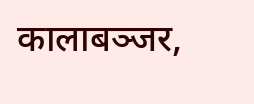कालाबञ्जर,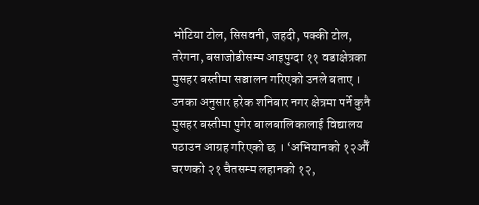भोटिया टोल, सिसवनी, जहदी, पक्की टोल, तरेगना, बसाजोडीसम्म आइपुग्दा ११ वडाक्षेत्रका मुसहर बस्तीमा सञ्चालन गरिएको उनले बताए । उनका अनुसार हरेक शनिबार नगर क्षेत्रमा पर्ने कुनै मुसहर बस्तीमा पुगेर बालबालिकालाई विद्यालय पठाउन आग्रह गरिएको छ । ‘अभियानको १२औँ चरणको २१ चैतसम्म लहानको १२,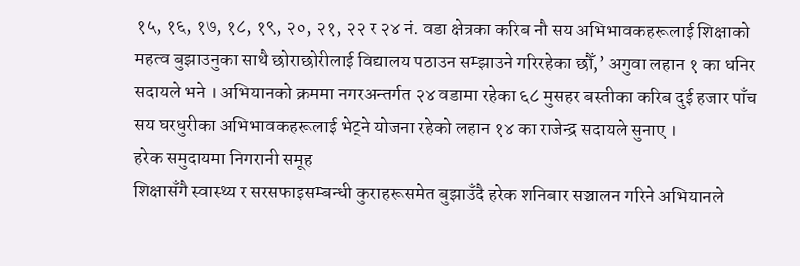१५, १६, १७, १८, १९, २०, २१, २२ र २४ नं. वडा क्षेत्रका करिब नौ सय अभिभावकहरूलाई शिक्षाको महत्व बुझाउनुका साथै छोराछोरीलाई विद्यालय पठाउन सम्झाउने गरिरहेका छौँ,’ अगुवा लहान १ का धनिर सदायले भने । अभियानको क्रममा नगरअन्तर्गत २४ वडामा रहेका ६८ मुसहर बस्तीका करिब दुई हजार पाँच सय घरधुरीका अभिभावकहरूलाई भेट्ने योजना रहेको लहान १४ का राजेन्द्र सदायले सुनाए ।
हरेक समुदायमा निगरानी समूह
शिक्षासँगै स्वास्थ्य र सरसफाइसम्बन्धी कुराहरूसमेत बुझाउँदै हरेक शनिबार सञ्चालन गरिने अभियानले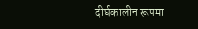दीर्घकालीन रूपमा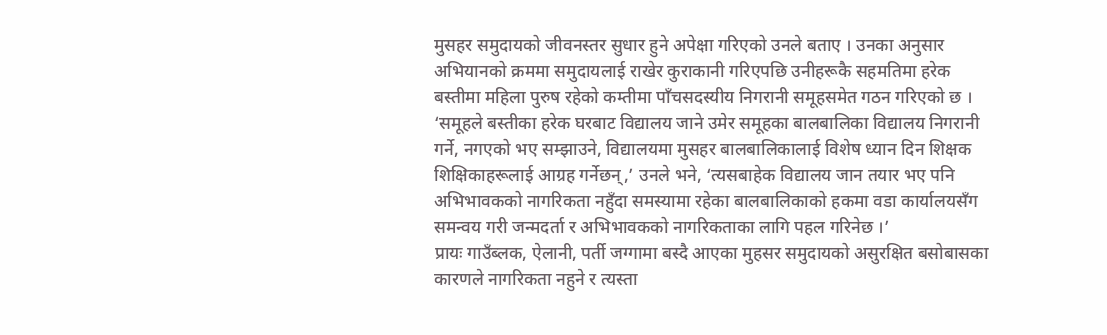मुसहर समुदायको जीवनस्तर सुधार हुने अपेक्षा गरिएको उनले बताए । उनका अनुसार अभियानको क्रममा समुदायलाई राखेर कुराकानी गरिएपछि उनीहरूकै सहमतिमा हरेक बस्तीमा महिला पुरुष रहेको कम्तीमा पाँचसदस्यीय निगरानी समूहसमेत गठन गरिएको छ ।
‘समूहले बस्तीका हरेक घरबाट विद्यालय जाने उमेर समूहका बालबालिका विद्यालय निगरानी गर्ने, नगएको भए सम्झाउने, विद्यालयमा मुसहर बालबालिकालाई विशेष ध्यान दिन शिक्षक शिक्षिकाहरूलाई आग्रह गर्नेछन्,’ उनले भने, ‘त्यसबाहेक विद्यालय जान तयार भए पनि अभिभावकको नागरिकता नहुँदा समस्यामा रहेका बालबालिकाको हकमा वडा कार्यालयसँग समन्वय गरी जन्मदर्ता र अभिभावकको नागरिकताका लागि पहल गरिनेछ ।’
प्रायः गाउँब्लक, ऐलानी, पर्ती जग्गामा बस्दै आएका मुहसर समुदायको असुरक्षित बसोबासका कारणले नागरिकता नहुने र त्यस्ता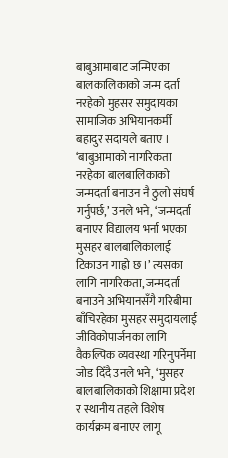बाबुआमाबाट जन्मिएका बालकालिकाको जन्म दर्ता नरहेको मुहसर समुदायका सामाजिक अभियानकर्मी बहादुर सदायले बताए । ‘बाबुआमाको नागरिकता नरहेका बालबालिकाको जन्मदर्ता बनाउन नै ठुलो संघर्ष गर्नुपर्छ,’ उनले भने, ‘जन्मदर्ता बनाएर विद्यालय भर्ना भएका मुसहर बालबालिकालाई टिकाउन गाह्रो छ ।’ त्यसका लागि नागरिकता, जन्मदर्ता बनाउने अभियानसँगै गरिबीमा बाँचिरहेका मुसहर समुदायलाई जीविकोपार्जनका लागि वैकल्पिक व्यवस्था गरिनुपर्नेमा जोड दिँदै उनले भने, ‘मुसहर बालबालिकाको शिक्षामा प्रदेश र स्थानीय तहले विशेष कार्यक्रम बनाएर लागू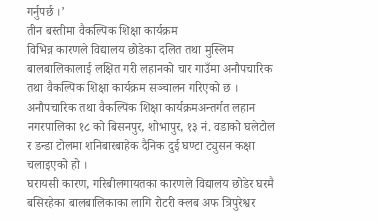गर्नुपर्छ ।’
तीन बस्तीमा वैकल्पिक शिक्षा कार्यक्रम
विभिन्न कारणले विद्यालय छोडेका दलित तथा मुस्लिम बालबालिकालाई लक्षित गरी लहानको चार गाउँमा अनौपचारिक तथा वैकल्पिक शिक्षा कार्यक्रम सञ्चालन गरिएको छ । अनौपचारिक तथा वैकल्पिक शिक्षा कार्यक्रमअन्तर्गत लहान नगरपालिका १८ को बिसनपुर, शोभापुर, १३ नं. वडाको घलेटोल र डन्डा टोलमा शनिबारबाहेक दैनिक दुई घण्टा ट्युसन कक्षा चलाइएको हो ।
घरायसी कारण, गरिबीलगायतका कारणले विद्यालय छोडेर घरमै बसिरहेका बालबालिकाका लागि रोटरी क्लब अफ त्रिपुरेश्वर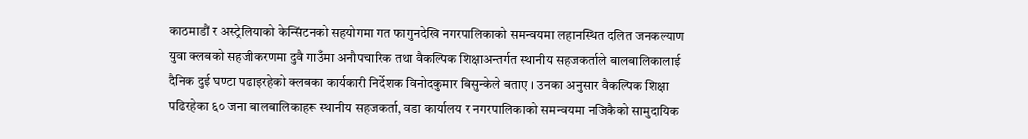काठमाडौं र अस्ट्रेलियाको केन्सिंटनको सहयोगमा गत फागुनदेखि नगरपालिकाको समन्वयमा लहानस्थित दलित जनकल्याण युवा क्लबको सहजीकरणमा दुवै गाउँमा अनौपचारिक तथा वैकल्पिक शिक्षाअन्तर्गत स्थानीय सहजकर्ताले बालबालिकालाई दैनिक दुई घण्टा पढाइरहेको क्लबका कार्यकारी निर्देशक विनोदकुमार बिसुन्केले बताए । उनका अनुसार वैकल्पिक शिक्षा पढिरहेका ६० जना बालबालिकाहरू स्थानीय सहजकर्ता, वडा कार्यालय र नगरपालिकाको समन्वयमा नजिकैको सामुदायिक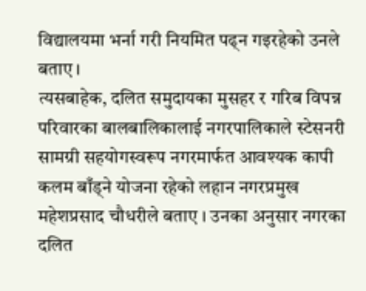विद्यालयमा भर्ना गरी नियमित पढ्न गइरहेको उनले बताए ।
त्यसबाहेक, दलित समुदायका मुसहर र गरिब विपन्न परिवारका बालबालिकालाई नगरपालिकाले स्टेसनरी सामग्री सहयोगस्वरूप नगरमार्फत आवश्यक कापी कलम बाँड्ने योजना रहेको लहान नगरप्रमुख महेशप्रसाद चौधरीले बताए । उनका अनुसार नगरका दलित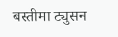बस्तीमा ट्युसन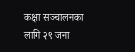कक्षा सञ्चालनका लागि २९ जना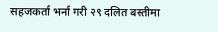सहजकर्ता भर्ना गरी २९ दलित बस्तीमा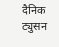दैनिक ट्युसन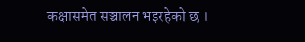कक्षासमेत सञ्चालन भइरहेको छ ।